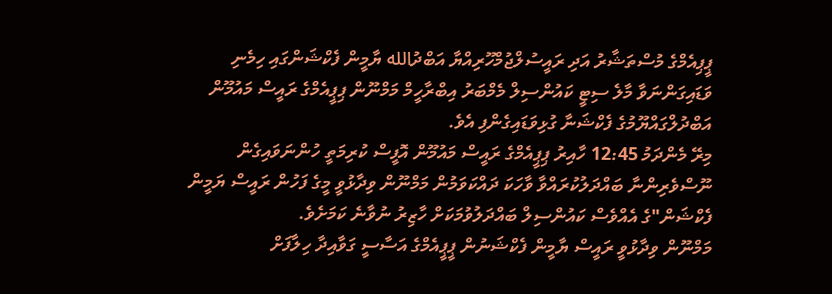ޕީޕިއެމްގެ މުސްތަޝާރު އަދި ރައީސުލްޖުމްހޫރިއްޔާ އަބްދުالله ޔާމީން ފެކްޝަންގައި ހިމެނި ވަޑައިގަންނަވާ މާލެ ސިޓީ ކައުންސިލް މެމްބަރު އިބްރާހީމް މަމްނޫން ޕިޕީއެމްގެ ރައީސް މައުމޫން އަބްދުލްގައްޔޫމުގެ ފެކްޝަނާ ގުޅިވަޑައިގެންފި އެވެ.
މިރޭ މެންދަމު 12:45 ހާއިރު ޕިޕީއެމްގެ ރައީސް މައުމޫން އޮފީސް ކުރިމަތީ ހުންނަވައިގެން ނޫސްވެރިންނާ ބައްދަލުކުރައްވާ ވާހަކަ ދައްކަވަމުން މަމްނޫން ވިދާޅުވީ މީގެ ފަހުން ރައީސް ޔަމީން ފެކްޝަން"ގެ އެއްވެސް ކައުންސިލް ބައްދަލުވުމަކަށް ހާޒިރު ނުވާނެ ކަމަށެވެ.
މަމްނޫން ވިދާޅުވީ ރައީސް ޔާމީން ފެކްޝަނުން ޕީޕީއެމްގެ އަސާސީ ގަވާއިދާ ހިލާފަށް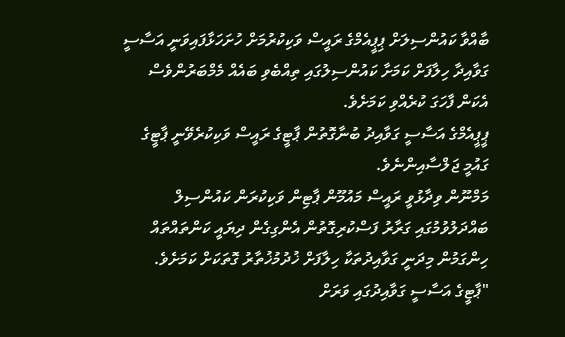ބާއްވާ ކައުންސިލަށް ޕިޕީއެމްގެ ރައީސް ވަކިކުރުމަށް ހުށަހަޅާފައިވަނީ އަސާސީ ގަވާއިދާ ހިލާފަށް ކަމަށާ ކައުންސިލުގައި ތިއްބެވި ބައެއް މެމްބަރުންވެސް އެކަން ފާހަގަ ކުރެއްވި ކަމަށެވެ.
ޕީޕީއެމްގެ އަސާސީ ގަވާއިދު ބުނާގޮތުން ޕާޓީގެ ރައީސް ވަކިކުރެވޭނީ ޕާޓީގެ ގައުމީ ޖަލްސާއިންނެވެ.
މަމްނޫން ވިދާޅުވީ ރައީސް މައުމޫން ޕާޓިން ވަކިކުރަން ކައުންސިލް ބައްދަލުވުމުގައި ގަރާރު ފަސްކުރިގޮތުން އެންގިގެން ދިޔައީ ކަންތައްތައް ހިންގަމުން މިދަނީ ގަވާއިދުތަކާ ހިލާފަށް ޚުދުމުޚުތާރު ގޮތަކަށް ކަމަށެވެ.
"ޕާޓީގެ އަސާސީ ގަވާއިދުގައި ވަރަށް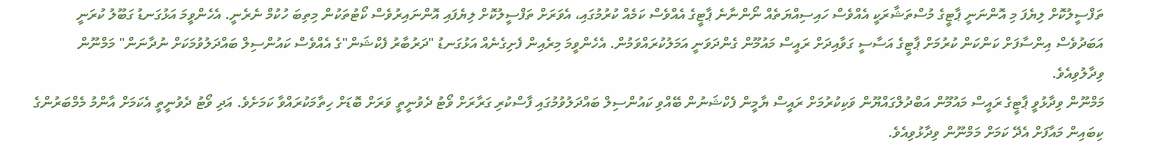ތަފްސީލުކޮށް ލިޔެފަ މި އޮންނަނީ ޕާޓީގެ މުސްތަޝާރަކީ އެއްވެސް ހައިސިއްޔަތެއް ނޯންނާނެ ޕާޓީގެ އެއްވެސް ކަމެއް ކުރުމުގައި، އެވަރަށް ތަފްސީލުކޮށް ލިޔެފައި އޮންނައިރުވެސް ކޯޓުތަކުން މިތިބަ ހުކުމް ނެރެނީ. އެހެންވީމަ އަޅުގަނޑު ގަބޫލު ކުރަނީ އަބަދުވެސް އިންސާފަށް ކަންކަން ކުރުމަށް ޕާޓީގެ އަސާސީ ގަވާއިދަށް ރައީސް މައުމޫން ގެންދަވަނީ އަމަލުކުރައްވަމުން. އެހެންވީމަ މިރެއިން ފެށިގެނެއް އަޅުގަނޑު "ދަރުބާރު ފެކްޝަން"ގެ އެއްވެސް ކައުންސިލް ބައްދަލުވުމަކަށް ނުދާނަން" މަމްނޫން ވިދާލުވިއެވެ.
މަމްނޫން ވިދާޅުވީ ޕާޓީގެ ރައީސް މައުމޫން އަބްދުލްގައްޔޫން ވަކިކުރުމަށް ރައީސް ޔާމީން ފެކްޝަނުން ބޭއްވި ކައުންސިލް ބައްދަލުވުމުގައި ފާސްކުރި ގަރާރަށް ވޯޓު ދެވުނީތީ ވަރަށް ބޮޑަށް ހިތާމަކުރައްވާ ކަމަށެވެ. އަދި ވޯޓު ދެވުނީތީ އެކަމަށް އާންމު މެމްބަރުންގެ ކިބައިން މައާފަށް އެދޭ ކަމަށް މަމްނޫން ވިދާޅުވިއެވެ.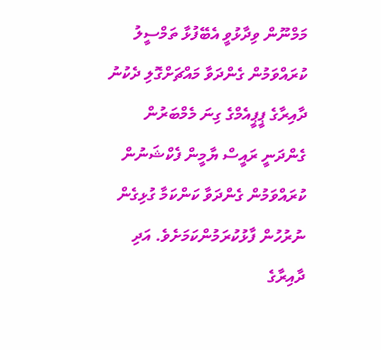މަމްނޫން ވިދާޅުވީ އެބޭފުޅާ ތަމްސީލު ކުރައްވަމުން ގެންދަވާ މައްޗަށްގޮލި ދެކުނު ދާއިރާގެ ޕީޕީއެމްގެ ގިނަ މެމްބަރުން ގެންދަނީ ރައީސް ޔާމީން ފެކްޝަނުން ކުރައްވަމުން ގެންދަވާ ކަންކަމާ ގުޅިގެން ނުރުހުން ފާޅުކުރަމުންކަމަށެވެ. އަދި ދާއިރާގެ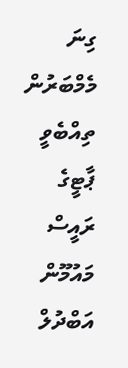ގިނަ މެމްބަރުން ތިއްބެވީ ޕާޓީގެ ރައީސް މައުމޫން އަބްދުލް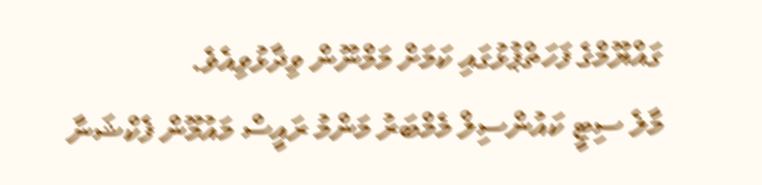ގައްޔޫމްގެ ފަހަތްޕުޅުގައި ކަމަށް މަމްނޫން ވިދާޅުވިއެވެ.
މާލެ ސިޓީ ކައުންސިލް މެމްބަރު މަންމު ރައީސް މައުމޫން ފެކްޝަނާ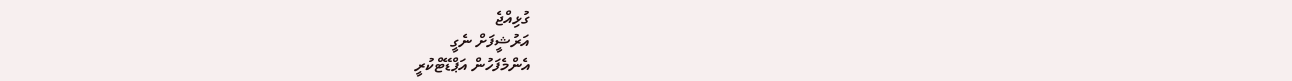ގުޅިއްޖެ
އަރުޝީފަށް ނެގީ
އެންމެފަހުން އަޕްޑޭޓްކުރީ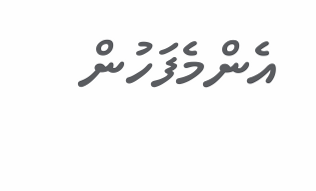އެންމެފަހުން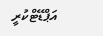އަޕްޑޭޓްކުރީ